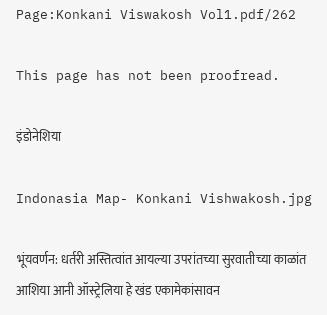Page:Konkani Viswakosh Vol1.pdf/262

This page has not been proofread.

इंडोनेशिया

Indonasia Map- Konkani Vishwakosh.jpg

भूंयवर्णन: धर्तरी अस्तित्वांत आयल्या उपरांतच्या सुरवातीच्या काळांत आशिया आनी ऑस्ट्रेलिया हे खंड एकामेकांसावन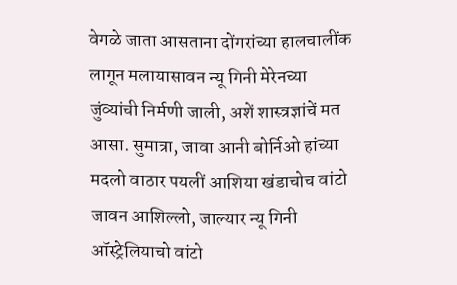वेगळे जाता आसताना दोंगरांच्या हालचालींक लागून मलायासावन न्यू गिनी मेरेनच्या जुंव्यांची निर्मणी जाली, अशें शास्त्रज्ञांचें मत आसा. सुमात्रा, जावा आनी बोर्निओ हांच्या मदलो वाठार पयलीं आशिया खंडाचोच वांटो जावन आशिल्लो, जाल्यार न्यू गिनी ऑस्ट्रेलियाचो वांटो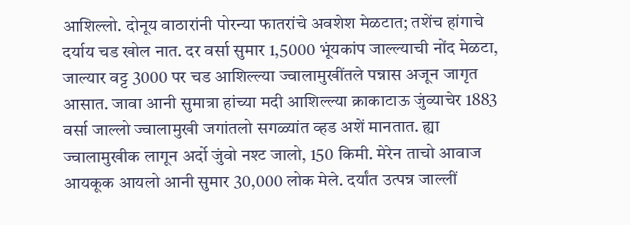आशिल्लो. दोनूय वाठारांनी पोरन्या फातरांचे अवशेश मेळटात; तशेंच हांगाचे दर्याय चड खोल नात. दर वर्सा सुमार 1,5000 भूंयकांप जाल्ल्याची नोंद मेळटा, जाल्यार वट्ट 3000 पर चड आशिल्ल्या ज्वालामुखींतले पन्नास अजून जागृत आसात. जावा आनी सुमात्रा हांच्या मदी आशिल्ल्या क्राकाटाऊ जुंव्याचेर 1883 वर्सा जाल्लो ज्वालामुखी जगांतलो सगळ्यांत व्हड अशें मानतात. ह्या ज्वालामुखीक लागून अर्दो जुंवो नश्ट जालो, 150 किमी. मेरेन ताचो आवाज आयकूक आयलो आनी सुमार 30,000 लोक मेले. दर्यांत उत्पन्न जाल्लीं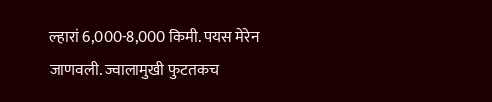ल्हारां 6,000-8,000 किमी. पयस मेरेन जाणवली. ज्वालामुखी फुटतकच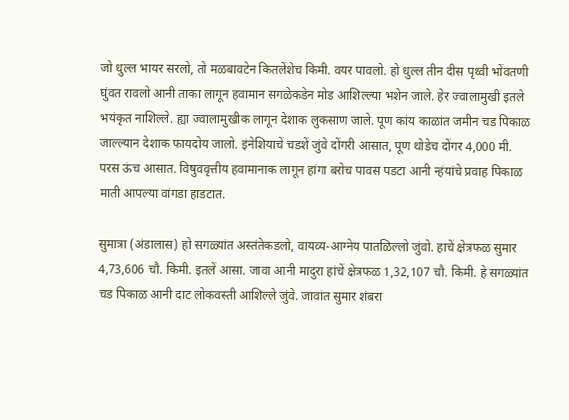जो धुल्ल भायर सरलो, तो मळबावटेन कितलेंशेच किमी. वयर पावलो. हो धुल्ल तीन दीस पृथ्वी भोंवतणी घुंवत रावलो आनी ताका लागून हवामान सगळेकडेन मोड आशिल्ल्या भशेन जाले. हेर ज्वालामुखी इतले भयंकृत नाशिल्ले. ह्या ज्वालामुखीक लागून देशाक लुकसाण जाले. पूण कांय काळांत जमीन चड पिकाळ जाल्ल्यान देशाक फायदोय जालो. इंनेशियाचें चडशें जुंवे दोंगरी आसात, पूण थोडेच दोंगर 4,000 मी. परस ऊंच आसात. विषुववृत्तीय हवामानाक लागून हांगा बरोच पावस पडटा आनी न्हंयांचे प्रवाह पिकाळ माती आपल्या वांगडा हाडटात.

सुमात्रा (अंडालास) हो सगळ्यांत अस्तंतेकडलो, वायव्य-आग्नेय पातळिल्लो जुंवो. हाचें क्षेत्रफळ सुमार 4,73,606 चौ. किमी. इतलें आसा. जावा आनी मादुरा हांचें क्षेत्रफळ 1,32,107 चौ. किमी. हे सगळ्यांत चड पिकाळ आनी दाट लोकवस्ती आशिल्ले जुंवे. जावांत सुमार शंबरा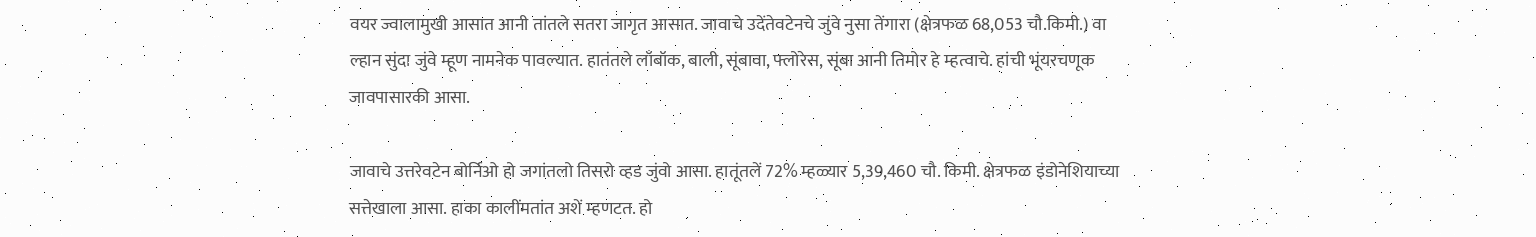वयर ज्वालामुखी आसात आनी तांतले सतरा जागृत आसात. जावाचे उदेंतेवटेनचे जुंवे नुसा तेंगारा (क्षेत्रफळ 68,053 चौ.किमी.) वा ल्हान सुंदा जुंवे म्हूण नामनेक पावल्यात. हातंतले लाँबॉक, बाली, सूंबावा, फ्लोरेस, सूंबा आनी तिमोर हे म्हत्वाचे. हांची भूंयरचणूक जावपासारकी आसा.

जावाचे उत्तरेवटेन बोर्निओ हो जगांतलो तिसरो व्हड जुंवो आसा. हातूंतलें 72% म्हळ्यार 5,39,460 चौ. किमी. क्षेत्रफळ इंडोनेशियाच्या सत्तेखाला आसा. हाका कालींमतांत अशें म्हणटत. हो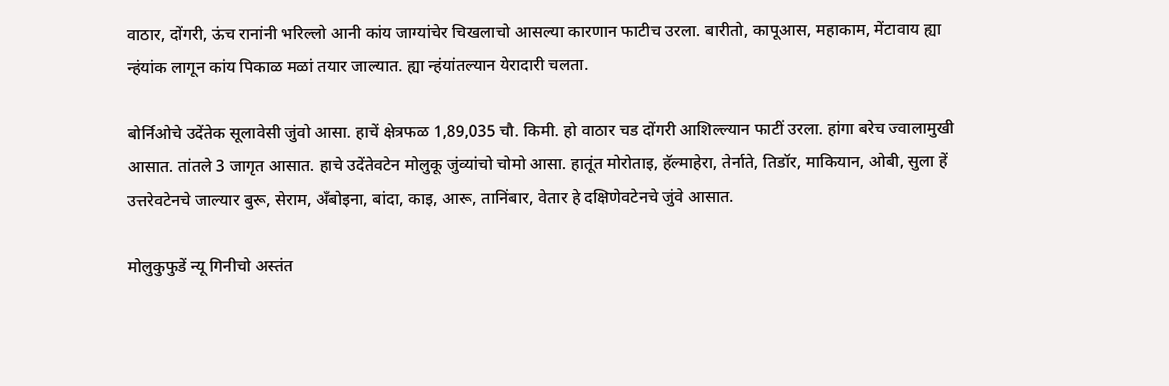वाठार, दोंगरी, ऊंच रानांनी भरिल्लो आनी कांय जाग्यांचेर चिखलाचो आसल्या कारणान फाटीच उरला. बारीतो, कापूआस, महाकाम, मेंटावाय ह्या न्हंयांक लागून कांय पिकाळ मळां तयार जाल्यात. ह्या न्हंयांतल्यान येरादारी चलता.

बोर्निओचे उदेंतेक सूलावेसी जुंवो आसा. हाचें क्षेत्रफळ 1,89,035 चौ. किमी. हो वाठार चड दोंगरी आशिल्ल्यान फाटीं उरला. हांगा बरेच ज्वालामुखी आसात. तांतले 3 जागृत आसात. हाचे उदेंतेवटेन मोलुकू जुंव्यांचो चोमो आसा. हातूंत मोरोताइ, हॅल्माहेरा, तेर्नाते, तिडॉर, माकियान, ओबी, सुला हें उत्तरेवटेनचे जाल्यार बुरू, सेराम, अँबोइना, बांदा, काइ, आरू, तानिंबार, वेतार हे दक्षिणेवटेनचे जुंवे आसात.

मोलुकुफुडें न्यू गिनीचो अस्तंत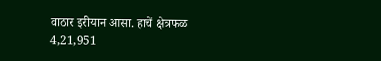वाठार इरीयान आसा. हाचें क्षेत्रफळ 4,21,951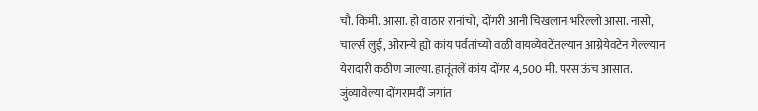चौ. किमी. आसा. हो वाठार रानांचो, दोंगरी आनी चिखलान भरिल्लो आसा. नासो, चार्ल्स लुई, ओरान्ये ह्यो कांय पर्वतांच्यो वळी वायव्येवटेंतल्यान आग्नेयेवटेन गेल्ल्यान येरादारी कठीण जाल्या. हातूंतलें कांय दोंगर 4,500 मी. परस ऊंच आसात. जुंव्यावेल्या दोंगरामदीं जगांत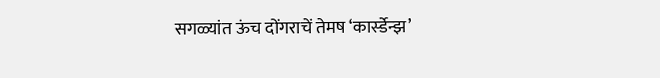सगळ्यांत ऊंच दोंगराचें तेमष ‘कार्स्डेन्झ’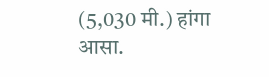(5,030 मी.) हांगा आसा.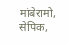मांबेरामो, सेपिक,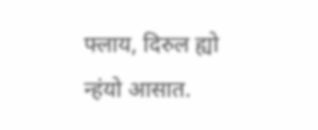फ्लाय, दिरुल ह्यो न्हंयो आसात.